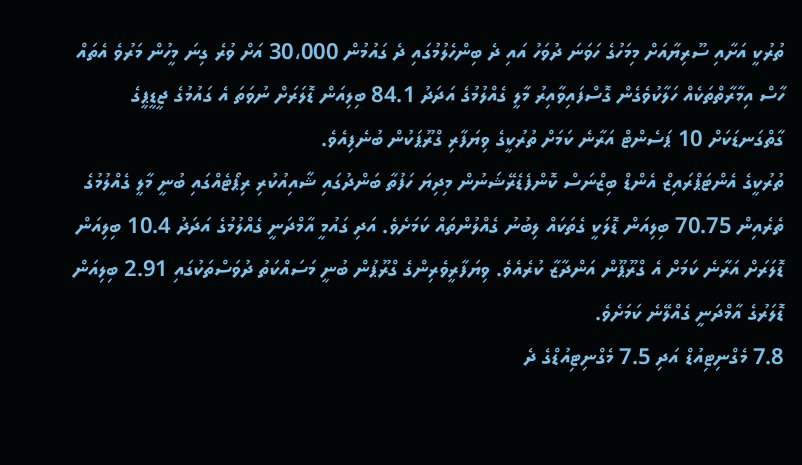ތުރުކީ އަށާއި ސޫރިޔާއަށް މިމަހުގެ ހަވަނަ ދުވަހު އައި ދެ ބިންހެލުމުގައި ދެ ގައުމުން 30،000 އަށް ވުރެ ގިނަ މީހުން މަރުވެ އެތައް ހާސް އިމާރާތްތަކެއް ހަލާކުވެގެން ގޮސްފައިވާއިރު މާލީ ގެއްލުމުގެ އަދަދު 84.1 ބިލިއަން ޑޮލަރަށް ނުވަތަ އެ ގައުމުގެ ޖީޑީޕީގެ ގާތްގަނޑަކަށް 10 ޕަސެންޓް އަރާނެ ކަމަށް ތުރުކީގެ ވިޔަފާރި ގްރޫޕަކުން ބުނެފިއެވެ.
ތުރުކީގެ އެންޓަޕްރައިޒް އެންޑް ބިޒްނަސް ކޮންފެޑެރޭޝަނުން މިދިޔަ ހަފުތާ ބަންދުގައި ޝާއިއުކުރި ރިޕޯޓެއްގައި ބުނީ މާލީ ގެއްލުމުގެ ތެރެއިން 70.75 ބިލިއަން ޑޮލަކީ ގެތަކައް ލިބުނު ގެއްލުންތައް ކަމަށެވެ. އަދި ގައުމީ އާމްދަނީ ގެއްލުމުގެ އަދަދު 10.4 ބިލިއަން ޑޮލަރަށް އަރާނެ ކަމަށް އެ ގްރޫޕޫން އަންދާޒާ ކުރެއެވެ. ވިޔަފާރީވެރިންގެ ގްރޫޕުން ބުނީ މަސައްކަތު ދުވަސްތަކުގައި 2.91 ބިލިއަން ޑޮލަރުގެ އާމްދަނީ ގެއްލޭނެ ކަމަށެވެ.
7.8 މެގްނިޓިއުޑް އަދި 7.5 މެގްނިޓިއުޑްގެ ދެ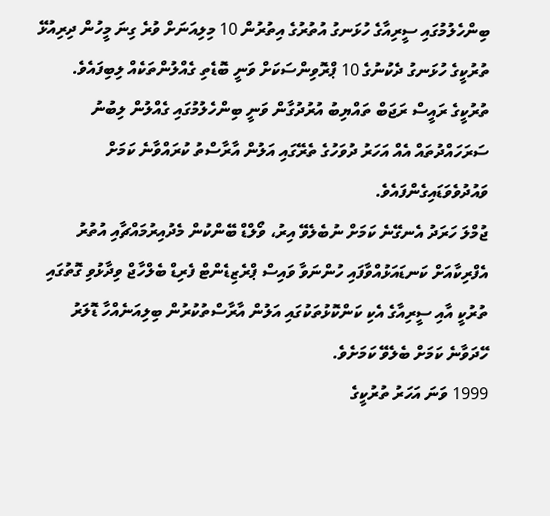ބިންހެލުމުގައި ސީރިއާގެ ހުޅަނގު އުތުރުގެ އިތުރުން 10 މިލިއަނަށް ވުރެ ގިނަ މީހުން ދިރިއުޅޭ ތުރުކީގެ ހުޅަނގު ދެކުނުގެ 10 ޕްރޮވިންސަކަށް ވަނީ ބޮޑެތި ގެއްލުންތަކެއް ލިބިފައެވެ.
ތުރުކީގެ ރައީސް ރަޖަބް ތައްޔިބު އުރުދުގާން ވަނީ ބިންހެލުމުގައި ގެއްލުން ލިބުނު ސަރަހައްދުތައް އެއް އަހަރު ދުވަހުގެ ތެރޭގައި އަލުން އާރާސްތު ކުރައްވާނެ ކަމަށް ވައުދުވެވަޑައިގެންފައެވެ.
ޖުމްލަ ހަރަދު އެނގޭނެ ކަމަށް ނުބެލެވޭ އިރު، ވޯލްޑް ބޭންކުން މެދުއިރުމައްޗާއި އުތުރު އެފްރިކާއަށް ކަނޑައަޅުއްވާފައި ހުންނަވާ ވައިސް ޕްރެޒިޑެންޓް ފެރިޑް ބެލްހާޖް ވިދާޅުވި ގޮތުގައި ތުރުކީ އާއި ސީރިއާގެ އެކި ކަންކޮޅުތަކުގައި އަލުން އާރާސްތުކުރުން ބިލިއަނެއްހާ ޑޮލަރު ހޭދަވާނެ ކަމަށް ބެލެވޭ ކަމަށެވެ.
1999 ވަނަ އަހަރު ތުރުކީގެ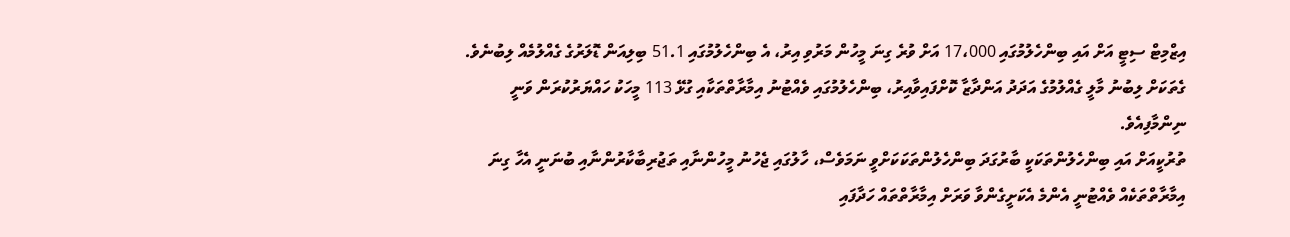އިޒްމިޓް ސިޓީ އަށް އައި ބިންހެލުމުގައި 17،000 އަށް ވުރެ ގިނަ މީހުން މަރުވި އިރު، އެ ބިންހެލުމުގައި 51.1 ބިލިއަން ޑޮލަރުގެ ގެއްލުމެއް ލިބުނެވެ.
ގެތަކަށް ލިބުނު މާލީ ގެއްލުމުގެ އަދަދު އަންދާޒާ ކޮށްފައިވާއިރު، ބިންހެލުމުގައި ވެއްޓުނު އިމާރާތްތަކާއި ގުޅޭ 113 މީހަކު ހައްޔަރުކުރަން ވަނީ ނިންމާފިއެވެ.
ތުރުކީއަށް އައި ބިންހެލުންތަކަކީ ބާރުގަދަ ބިންހެލުންތަކަކަށްވީ ނަމަވެސް، ހާލުގައި ޖެހުނު މީހުންނާއި ތަޖުރިބާކާރުންނާއި ބުނަނީ އެހާ ގިނަ އިމާރާތްތަކެއް ވެއްޓުނީ އެންމެ އެކަށީގެންވާ ވަރަށް އިމާރާތްތައް ހަދާފައި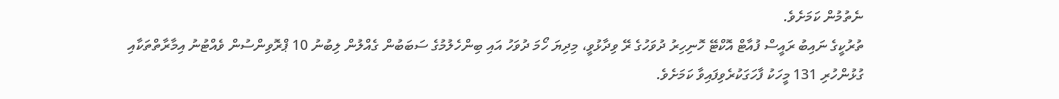ނެތުމުން ކަމަށެވެ.
ތުރުކީގެ ނައިބު ރައީސް ފުއާޓް އޮކްޓޭ ހޮނިހިރު ދުވަހުގެ ރޭ ވިދާޅުވީ، މިދިޔަ ހޯމަ ދުވަހު އައި ބިންހެލުމުގެ ސަބަބުން ގެއްލުން ލިބުނު 10 ޕްރޮވިންސުން ވެއްޓުނު އިމާރާތްތަކާއި ގުޅުންހުރި 131 މީހަކު ފާހަގަކުރެވިފައިވާ ކަމަށެވެ.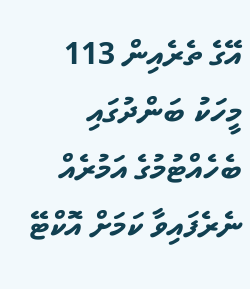އޭގެ ތެރެއިން 113 މީހަކު ބަންދުގައި ބެހެއްޓުމުގެ އަމުރެއް ނެރެފައިވާ ކަމަށް އޮކްޓޭ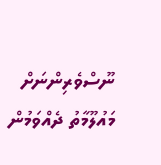ނޫސްވެރިންނަށް މައުލޫމާތު ދެއްވަމުން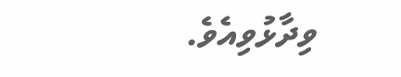ވިދާޅުވިއެވެ.